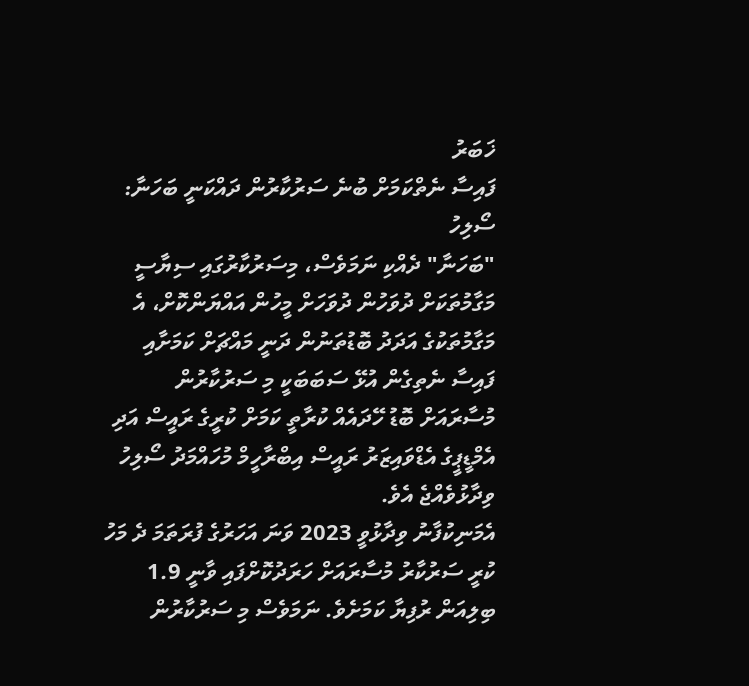ޚަބަރު
ފައިސާ ނެތްކަމަށް ބުނެ ސަރުކާރުން ދައްކަނީ ބަހަނާ: ސޯލިހު
"ބަހަނާ" ދެއްކި ނަމަވެސް، މިސަރުކާރުގައި ސިޔާސީ މަގާމުތަކަށް ދުވަހުން ދުވަހަށް މީހުން އައްޔަންކޮށް، އެ މަގާމުތަކުގެ އަދަދު ބޮޑުތަނުން ދަނީ މައްޗަށް ކަމަށާއި ފައިސާ ނެތިގެން އުޅޭ ސަބަބަކީ މި ސަރުކާރުން މުސާރައަށް ބޮޑު ހޭދައެއް ކުރާތީ ކަމަށް ކުރީގެ ރައީސް އަދި އެމްޑީޕީގެ އެޑްވައިޒަރު ރައީސް އިބްރާހީމް މުހައްމަދު ސޯލިހު ވިދާޅުވެއްޖެ އެވެ.
އެމަނިކުފާނު ވިދާޅުވީ 2023 ވަނަ އަހަރުގެ ފުރަތަމަ ދެ މަހު ކުރީ ސަރުކާރު މުސާރައަށް ހަރަދުކޮށްފައި ވާނީ 1.9 ބިލިއަން ރުފިޔާ ކަމަށެވެ. ނަމަވެސް މި ސަރުކާރުން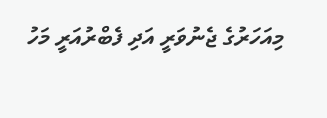މިއަހަރުގެ ޖެނުވަރީ އަދި ފެބްރުއަރީ މަހު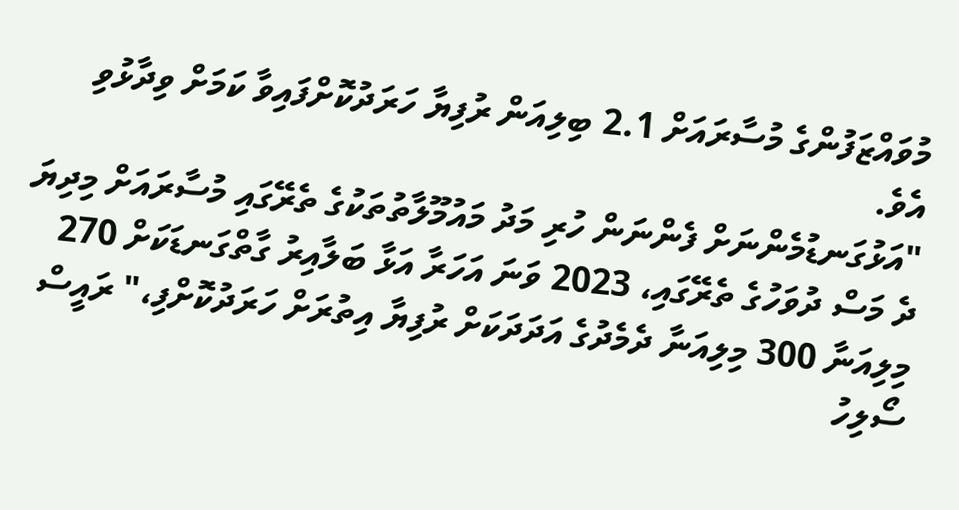މުވައްޒަފުންގެ މުސާރައަށް 2.1 ބިލިއަން ރުފިޔާ ހަރަދުކޮށްފައިވާ ކަމަށް ވިދާޅުވި އެވެ.
"އަޅުގަނޑުމެންނަށް ފެންނަން ހުރި މަދު މައުމޫލާތުތަކުގެ ތެރޭގައި މުސާރައަށް މިދިޔަ ދެ މަސް ދުވަހުގެ ތެރޭގައި، 2023 ވަނަ އަހަރާ އަޅާ ބަލާއިރު ގާތްގަނޑަކަށް 270 މިލިއަނާ 300 މިލިއަނާ ދެމެދުގެ އަދަދަކަށް ރުފިޔާ އިތުރަށް ހަރަދުކޮށްފި،" ރައީސް ސޯލިހު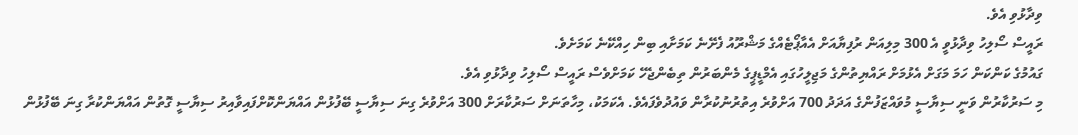ވިދާޅުވި އެވެ.
ރައީސް ސޯލިހު ވިދާޅުވީ އެ 300 މިލިއަން ރުފިޔާއަށް އެއާޕޯޓެއްގެ މަޝްރޫއު ފެށޭނެ ކަމަށާއި ބިން ހިއްކޭނެ ކަމަށެވެ.
ގައުމުގެ ކަންކަން ހަމަ މަގަށް އެޅުމަށް ރައްޔިތުންގެ މަޖިލީހުގައި އެމްޑީޕީގެ މެންބަރުން ތިބެންޖެހޭ ކަމަށްވެސް ރައީސް ސޯލިހު ވިދާޅުވި އެވެ.
މި ސަރުކާރުން ވަނީ ސިޔާސީ މުވައްޒަފުންގެ އަދަދު 700 އަށްވުރެ އިތުރުނުކުރާން ވައުދުވެފައެވެ. އެކަމަކު، މިހާތަނަށް ސަރުކާރަށް 300 އަށްވުރެ ގިނަ ސިޔާސީ ބޭފުޅުން އައްޔަންކޮށްފައިވާއިރު ސިޔާސީ ގޮތުން އައްޔަންކުރާ ގިނަ ބޭފުޅުން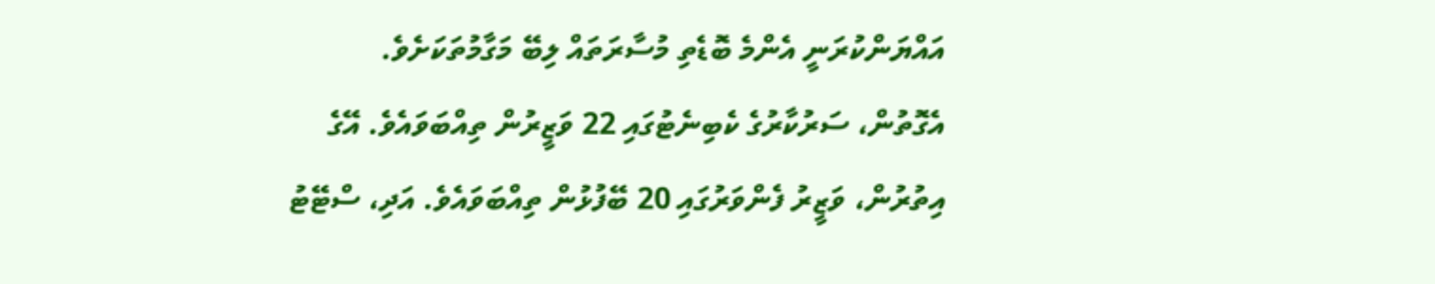އައްޔަންކުރަނީ އެންމެ ބޮޑެތި މުސާރަތައް ލިބޭ މަގާމުތަކަށެވެ.
އެގޮތުން، ސަރުކާރުގެ ކެބިނެޓުގައި 22 ވަޒީރުން ތިއްބަވައެވެ. އޭގެ އިތުރުން، ވަޒީރު ފެންވަރުގައި 20 ބޭފުޅުން ތިއްބަވައެވެ. އަދި، ސްޓޭޓު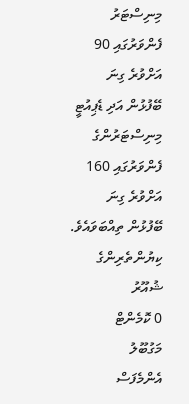މިނިސްޓަރު ފެންވަރުގައި 90 އަށްވުރެ ގިނަ ބޭފުޅުން އަދި ޑެޕިއުޓީ މިނިސްޓަރުންގެ ފެންވަރުގައި 160 އަށްވުރެ ގިނަ ބޭފުޅުން ތިއްބަވައެވެ.
ކިޔުންތެރިންގެ ޝުއޫރު
0 ކޮމެންޓް
މަގުބޫލު
އެންމެފަސް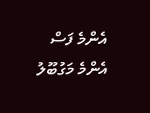އެންމެ ފަސް
އެންމެ މަގުބޫލު